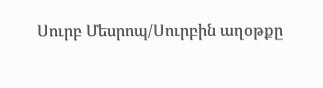Սուրբ Մեսրոպ/Սուրբին աղօթքը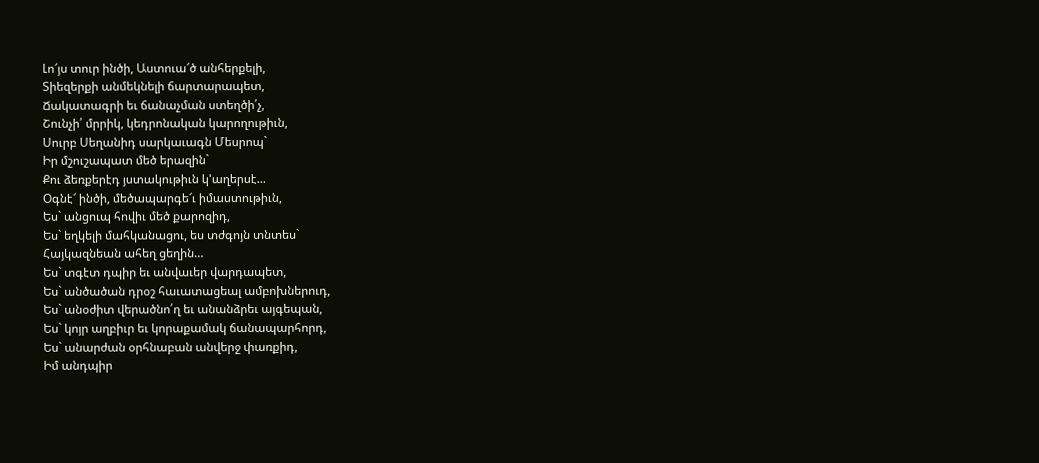Լո՜յս տուր ինծի, Աստուա՜ծ անհերքելի,
Տիեզերքի անմեկնելի ճարտարապետ,
Ճակատագրի եւ ճանաչման ստեղծի՛չ,
Շունչի՛ մրրիկ, կեդրոնական կարողութիւն,
Սուրբ Սեղանիդ սարկաւագն Մեսրոպ`
Իր մշուշապատ մեծ երազին`
Քու ձեռքերէդ յստակութիւն կ'աղերսէ...
Օգնէ՜ ինծի, մեծապարգե՜ւ իմաստութիւն,
Ես` անցուպ հովիւ մեծ քարոզիդ,
Ես` եղկելի մահկանացու, ես տժգոյն տնտես`
Հայկազնեան ահեղ ցեղին…
Ես` տգէտ դպիր եւ անվաւեր վարդապետ,
Ես` անծածան դրօշ հաւատացեալ ամբոխներուդ,
Ես` անօժիտ վերածնո՛ղ եւ անանձրեւ այգեպան,
Ես` կոյր աղբիւր եւ կորաքամակ ճանապարհորդ,
Ես` անարժան օրհնաբան անվերջ փառքիդ,
Իմ անդպիր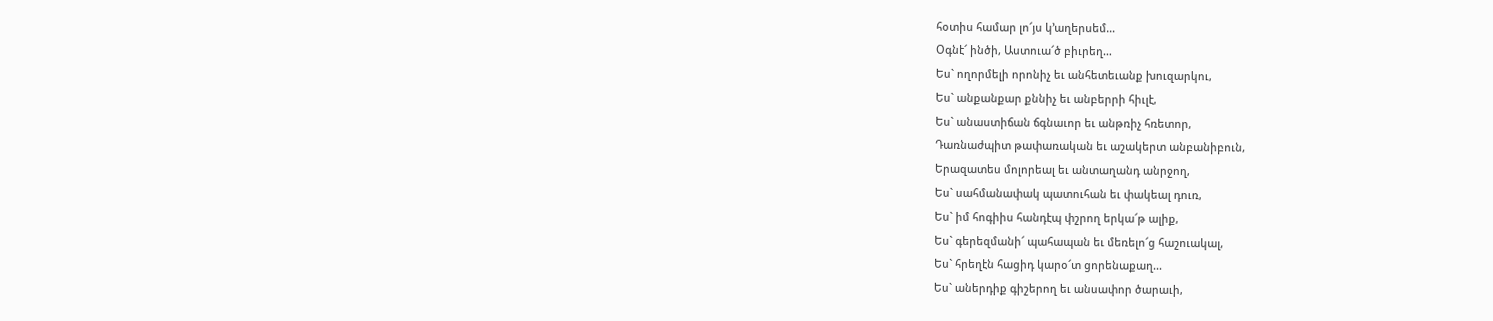հօտիս համար լո՜յս կ’աղերսեմ…
Օգնէ՜ ինծի, Աստուա՜ծ բիւրեղ…
Ես` ողորմելի որոնիչ եւ անհետեւանք խուզարկու,
Ես` անքանքար քննիչ եւ անբերրի հիւլէ,
Ես` անաստիճան ճգնաւոր եւ անթռիչ հռետոր,
Դառնաժպիտ թափառական եւ աշակերտ անբանիբուն,
Երազատես մոլորեալ եւ անտաղանդ անրջող,
Ես` սահմանափակ պատուհան եւ փակեալ դուռ,
Ես` իմ հոգիիս հանդէպ փշրող երկա՜թ ալիք,
Ես` գերեզմանի՜ պահապան եւ մեռելո՜ց հաշուակալ,
Ես` հրեղէն հացիդ կարօ՜տ ցորենաքաղ...
Ես` աներդիք գիշերող եւ անսափոր ծարաւի,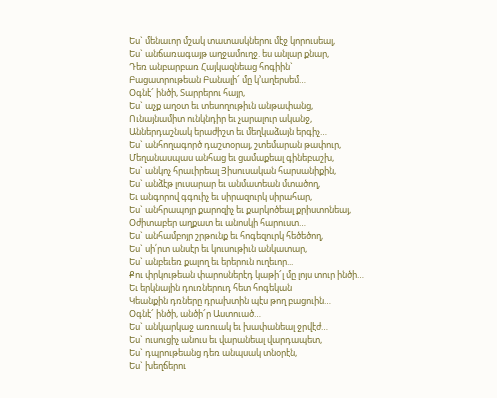Ես` մենաւոր մշակ տատասկներու մէջ կորուսեալ,
Ես` անճառագայթ աղջամուղջ. ես անլար քնար,
Դեռ անբարբառ Հայկազնեաց հոգիին`
Բացատրութեան Բանալի՜ մը կ’աղերսեմ…
Օգնէ՜ ինծի, Տարրերու հայր,
Ես` աչք աղօտ եւ տեսողութիւն անթափանց,
Ունայնամիտ ունկնդիր եւ չարալուր ականջ,
Աններդաշնակ երաժիշտ եւ մեղկաձայն երգիչ…
Ես` անհողագործ դաշտօրայ, շտեմարան թափուր,
Մեղանասպաս անհաց եւ ցամաքեալ գինեբաշխ,
Ես` անկոչ հրաւիրեալ Յիսուսական հարսանիքին,
Ես` անձէթ լուսարար եւ անմատեան մտածող,
Եւ անգորով գգուիչ եւ սիրազուրկ սիրահար,
Ես` անհրապոյր քարոզիչ եւ քարկոծեալ քրիստոնեայ,
Օժիտաբեր աղքատ եւ անոսկի հարուստ…
Ես` անհամբոյր շրթունք եւ հոգեզուրկ հեծեծող,
Ես` սի՛րտ անսէր եւ կուսութիւն անկատար,
Ես` անբեւեռ քալող եւ երերուն ուղեւոր...
Քու փրկութեան փարոսներէդ կաթի՜լ մը լոյս տուր ինծի…
Եւ երկնային դուռներուդ հետ հոգեկան
Կեանքին դռները դրախտին պէս թող բացուին…
Օգնէ՜ ինծի, անծի՜ր Աստուած…
Ես` անկարկաջ առուակ եւ խափանեալ ջրվէժ…
Ես` ուսուցիչ անուս եւ վարանեալ վարդապետ,
Ես` դպրութեանց դեռ անպսակ տնօրէն,
Ես` խեղճերու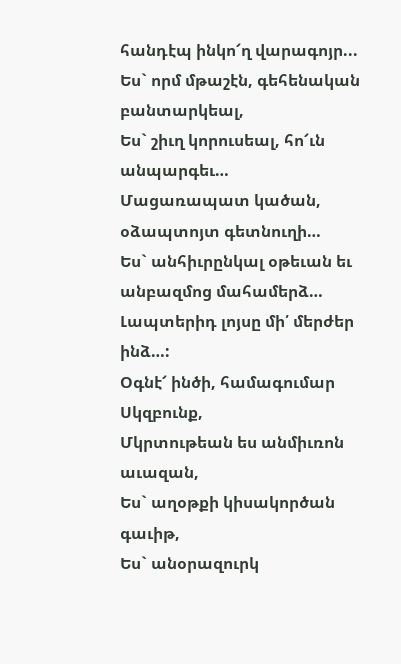հանդէպ ինկո՜ղ վարագոյր...
Ես` որմ մթաշէն, գեհենական բանտարկեալ,
Ես` շիւղ կորուսեալ, հո՜ւն անպարգեւ…
Մացառապատ կածան, օձապտոյտ գետնուղի…
Ես` անհիւրընկալ օթեւան եւ անբազմոց մահամերձ…
Լապտերիդ լոյսը մի՛ մերժեր ինձ…:
Օգնէ՜ ինծի, համագումար Սկզբունք,
Մկրտութեան ես անմիւռոն աւազան,
Ես` աղօթքի կիսակործան գաւիթ,
Ես` անօրազուրկ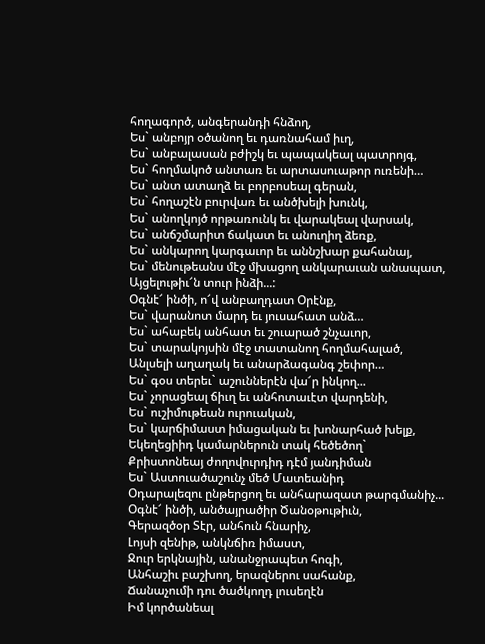հողագործ, անգերանդի հնձող,
Ես` անբոյր օծանող եւ դառնահամ իւղ,
Ես` անբալասան բժիշկ եւ պապակեալ պատրոյգ,
Ես` հողմակոծ անտառ եւ արտասուաթոր ուռենի…
Ես` անտ ատաղձ եւ բորբոսեալ գերան,
Ես` հողաշէն բուրվառ եւ անծխելի խունկ,
Ես` անողկոյծ որթառունկ եւ վարակեալ վարսակ,
Ես` անճշմարիտ ճակատ եւ անուղիղ ձեռք,
Ես` անկարող կարգաւոր եւ աննշխար քահանայ,
Ես` մենութեանս մէջ մխացող անկարաւան անապատ,
Այցելութիւ՜ն տուր ինձի...:
Օգնէ՜ ինծի, ո՜վ անբաղդատ Օրէնք,
Ես` վարանոտ մարդ եւ յուսահատ անձ…
Ես` ահաբեկ անհատ եւ շուարած շնչաւոր,
Ես` տարակոյսին մէջ տատանող հողմահալած,
Անլսելի աղաղակ եւ անարձագանգ շեփոր…
Ես` գօս տերեւ` աշուններէն վա՜ր ինկող...
Ես` չորացեալ ճիւղ եւ անհոտաւէտ վարդենի,
Ես` ուշիմութեան ուրուական,
Ես` կարճիմաստ իմացական եւ խոնարհած խելք,
Եկեղեցիիդ կամարներուն տակ հեծեծող`
Քրիստոնեայ ժողովուրդիդ դէմ յանդիման
Ես` Աստուածաշունչ մեծ Մատեանիդ
Օդարալեզու ընթերցող եւ անհարազատ թարգմանիչ...
Օգնէ՜ ինծի, անծայրածիր Ծանօթութիւն,
Գերազծօր Տէր, անհուն հնարիչ,
Լոյսի զենիթ, անկնճիռ իմաստ,
Ջուր երկնային, անանջրապետ հոգի,
Անհաշիւ բաշխող, երազներու սահանք,
Ճանաչումի դու ծածկողդ լուսեղէն
Իմ կործանեալ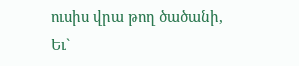ուսիս վրա թող ծածանի,
Եւ`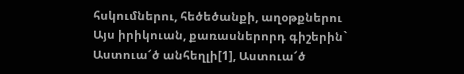հսկումներու, հեծեծանքի, աղօթքներու
Այս իրիկուան, քառասներորդ գիշերին`
Աստուա՜ծ անհեղլի[1], Աստուա՜ծ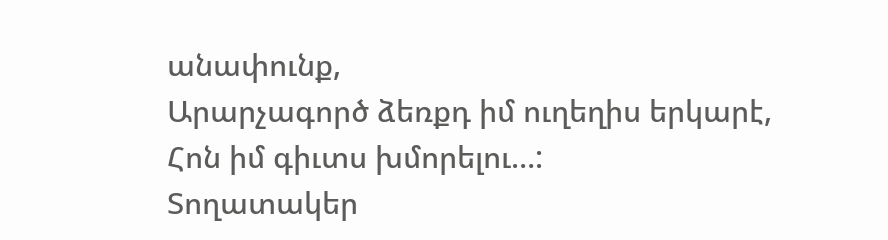անափունք,
Արարչագործ ձեռքդ իմ ուղեղիս երկարէ,
Հոն իմ գիւտս խմորելու…:
Տողատակեր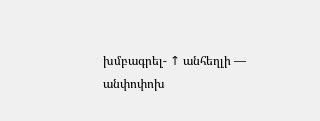խմբագրել- ↑ անհեղլի ― անփոփոխ